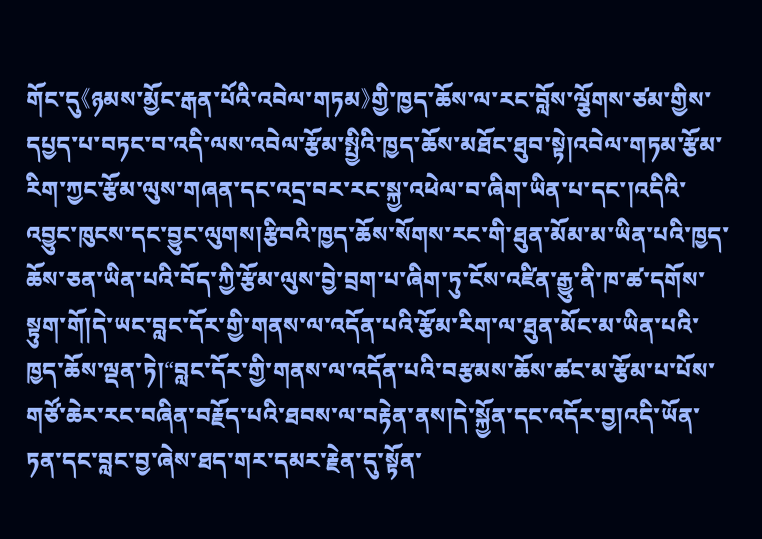གོང་དུ《ཉམས་མྱོང་རྒན་པོའི་འབེལ་གཏམ》གྱི་ཁྱད་ཆོས་ལ་རང་བློས་ལྕོགས་ཙམ་གྱིས་དཔྱད་པ་བཏང་བ་འདི་ལས་འབེལ་རྩོམ་སྤྱིའི་ཁྱད་ཆོས་མཐོང་ཐུབ་སྟེ།འབེལ་གཏམ་རྩོམ་རིག་ཀྱང་རྩོམ་ལུས་གཞན་དང་འདྲ་བར་རང་སྐྱ་འཕེལ་བ་ཞིག་ཡིན་པ་དང་།འདིའི་འབྱུང་ཁུངས་དང་བྱུང་ལུགས།རྩིབའི་ཁྱད་ཆོས་སོགས་རང་གི་ཐུན་མོམ་མ་ཡིན་པའི་ཁྱད་ཆོས་ཅན་ཡིན་པའི་བོད་ཀྱི་རྩོམ་ལུས་བྱེ་བྲག་པ་ཞིག་ཏུ་ངོས་འཛིན་རྒྱུ་ནི་ཁ་ཚ་དགོས་སྟུག་གོ།དེ་ཡང་བླང་དོར་གྱི་གནས་ལ་འདོན་པའི་རྩོམ་རིག་ལ་ཐུན་མོང་མ་ཡིན་པའི་ཁྱད་ཆོས་ལྡན་ཏེ།“བླང་དོར་གྱི་གནས་ལ་འདོན་པའི་བརྩམས་ཆོས་ཚང་མ་རྩོམ་པ་པོས་གཙོ་ཆེར་རང་བཞིན་བརྗོད་པའི་ཐབས་ལ་བརྟེན་ནས།དེ་སྐྱོན་དང་འདོར་བྱ།འདི་ཡོན་ཏན་དང་བླང་བྱ་ཞེས་ཐད་གར་དམར་རྗེན་དུ་སྟོན་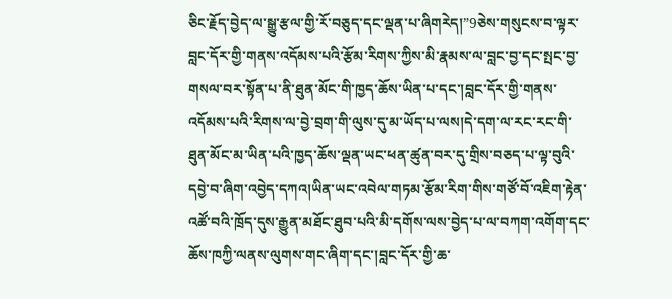ཅིང་རྗོད་བྱེད་ལ་སྒྱུ་རྩལ་གྱི་རོ་བཅུད་དང་ལྡན་པ་ཞིགརེད།”9ཅེས་གསུངས་བ་ལྟར་བླང་དོར་གྱི་གནས་འདོམས་པའི་རྩོམ་རིགས་ཀྱིས་མི་རྣམས་ལ་བླང་བྱ་དང་སྤང་བྱ་གསལ་བར་སྟོན་པ་ནི་ཐུན་མོང་གི་ཁྱད་ཆོས་ཡིན་པ་དང་།བླང་དོར་གྱི་གནས་འདོམས་པའི་རིགས་ལ་བྱེ་བྲག་གི་ལུས་དུ་མ་ཡོད་པ་ལས།དེ་དག་ལ་རང་རང་གི་ཐུན་མོང་མ་ཡིན་པའི་ཁྱད་ཆོས་ལྡན་ཡང་ཕན་ཚུན་བར་དུ་གྲིས་བཅད་པ་ལྟ་བུའི་དབྱེ་བ་ཞིག་འབྱེད་དཀའ།ཡིན་ཡང་འབེལ་གཏམ་རྩོམ་རིག་གིས་གཙོ་བོ་འཇིག་རྟེན་འཚོ་བའི་ཁྲོད་དུས་རྒྱུན་མཐོང་ཐུབ་པའི་མི་དགོས་ལས་བྱེད་པ་ལ་བཀག་འགོག་དང་ཆོས་ཁཀྱི་ལནས་ལུགས་གང་ཞིག་དང་།བླང་དོར་གྱི་ཆ་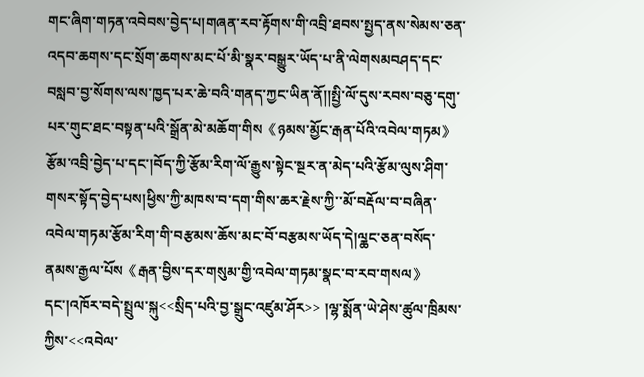གང་ཞིག་གཏན་འབེབས་བྱེད་པ།གཞན་རབ་རྟོགས་གི་འབྲི་ཐབས་སྤྱད་ནས་སེམས་ཅན་འདབ་ཆགས་དང་སྲོག་ཆགས་མང་པོ་མི་སྣར་བསྒྱུར་ཡོད་པ་ནི་ལེགསམབཤད་དང་བསླབ་བྱ་སོགས་ལས་ཁྱད་པར་ཆེ་བའི་གནད་ཀྱང་ཡིན་ནོ།།སྤྱི་ལོ་དུས་རབས་བཅུ་དགུ་པར་གུང་ཐང་བསྟན་པའི་སྒྲོན་མེ་མཆོག་གིས《ཉམས་མྱོང་རྒན་པོའི་འབེལ་གཏམ》རྩོམ་འབྲི་བྱེད་པ་དང་།བོད་ཀྱི་རྩོམ་རིག་ལོ་རྒྱུས་སྟེང་སྔར་ན་མེད་པའི་རྩོམ་ལུས་ཤིག་གསར་སྟོད་བྱེད་པས།ཕྱིས་ཀྱི་མཁས་བ་དག་གིས་ཆར་རྗེས་ཀྱི་་མོ་བརྡོལ་བ་བཞིན་འབེལ་གཏམ་རྩོམ་རིག་གི་བརྩམས་ཆོས་མང་བོ་བརྩམས་ཡོད་དེ།ལྖང་ཅན་བསོད་ནམས་རྒྱལ་པོས《རྒན་བྱིས་དར་གསུམ་གྱི་འབེལ་གཏམ་སྣང་བ་རབ་གསལ》དང་།འཁོར་བདེ་སྤྲུལ་སྐུ<<སྲིད་པའི་བྱ་སྒྲུང་འཛུམ་ཤོར>> །ལྷ་སྨོན་ཡེ་ཤེས་ཚུལ་ཁྲིམས་ཀྱིས་<<འབེལ་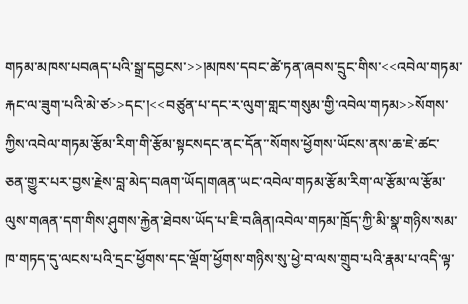གཏམ་མཁས་པབཞད་པའི་སྒྲ་དབྱངས་>>།མཁས་དབང་ཚེ་ཏན་ཞབས་དྲུང་གིས་<<འབེལ་གཏམ་རྐང་ལ་ཟུག་པའི་མེ་ཙ>>དང་།<<བཙུན་པ་དང་ར་ལུག་གླང་གསུམ་གྱི་འབེལ་གཏམ>>སོགས་ཀྱིས་འབེལ་གཏམ་རྩོམ་རིག་གི་རྩོམ་སྟངསདང་ནང་དོན་་སོགས་ཕྱོགས་ཡོངས་ནས་ཆ་ཇེ་ཚང་ཅན་གྱུར་པར་བྱས་རྗེས་བླ་མེད་བཞག་ཡོད།གཞན་ཡང་འབེལ་གཏམ་རྩོམ་རིག་ལ་རྩོམ་ལ་རྩོམ་ལུས་གཞན་དག་གིས་ཤུགས་རྐྱེན་ཐེབས་ཡོད་པ་ཇི་བཞིན།འབེལ་གཏམ་ཁྲོད་ཀྱི་མི་སྣ་གཉིས་སམ་ཁ་གཏད་དུ་ལངས་པའི་དྲང་ཕྱོགས་དང་ལྡོག་ཕྱོགས་གཉིས་སུ་ཕྱེ་བ་ལས་གྲུབ་པའི་རྣམ་པ་འདི་ལྟ་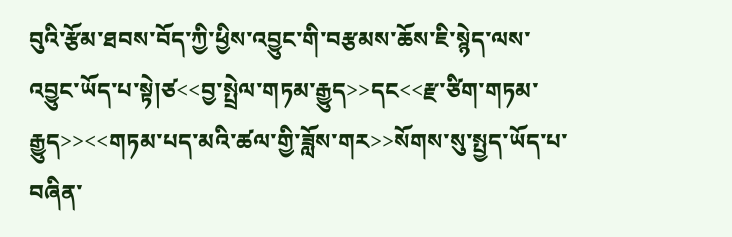བུའི་རྩོམ་ཐབས་བོད་ཀྱི་ཕྱིས་འབྱུང་གི་བརྩམས་ཆོས་ཇི་སྙེད་ལས་འབྱུང་ཡོད་པ་སྟེ།ཙ<<བྱ་སྤྲེལ་གཏམ་རྒྱུད>>དང<<རྫ་ཙིག་གཏམ་རྒྱུད>><<གཏམ་པད་མའི་ཚལ་གྱི་ཟློས་གར>>སོགས་སུ་སྤྱད་ཡོད་པ་བཞིན་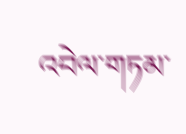འབེལ་གཏམ་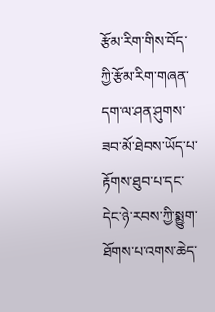རྩོམ་རིག་གིས་བོད་ཀྱི་རྩོམ་རིག་གཞན་དག་ལ་ཤན་ཤུགས་ཟབ་མོ་ཐེབས་ཡོད་པ་རྟོགས་ཐུབ་པ་དང་དེང་ཉེ་རབས་ཀྱི་སྨྱུག་ཐོགས་པ་འགས་ཆེད་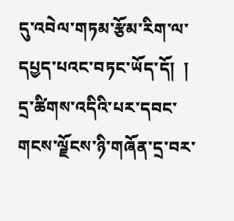དུ་འབེལ་གཏམ་རྩོམ་རིག་ལ་དཔྱད་པའང་བཏང་ཡོད་དོ།  །
དྲ་ཚིགས་འདིའི་པར་དབང་གངས་ལྗོངས་ཉི་གཞོན་དྲ་བར་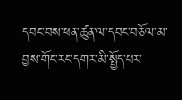དབང་བས་ཕན་ཚུན་ལ་དབང་བཅོལ་མ་བྱས་གོང་རང་དགར་མི་སྤྱོད་པར་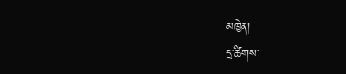མཁྱེན།
དྲ་ཚིགས་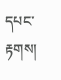དཔང་རྟགས།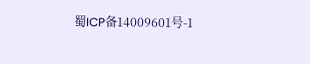蜀ICP备14009601号-1